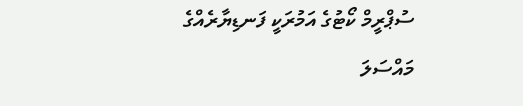ސުޕްރީމް ކޯޓުގެ އަމުރަކީ ފަނޑިޔާރެއްގެ މައްސަލަ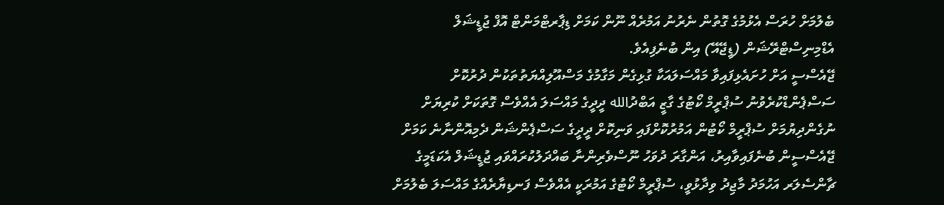ބެލުމަށް ހުރަސް އެޅުމުގެ ގޮތުން ނެރުނު އަމުރެއް ނޫން ކަމަށް ޑިޕާރޓްމަންޓް އޮފް ޖުޑީޝަލް އެޑްމިނިސްޓްރޭޝަން (ޑީޖޭއޭ) އިން ބުނެފިއެވެ.
ޖޭއެސްސީ އަށް ހުށައެޅިފައިވާ މައްސަލައަކާ ގުޅިގެން މަގާމުގެ މަސްއޫލިއްޔަތުތަކުން ދުރުކޮށް ސަސްޕެންޑްކުރެވުނު ސުޕްރީމް ކޯޓުގެ ގާޒީ އަބްދުالله ދީދީގެ މައްސަލަ އެއްވެސް ގޮތަކަށް ކުރިޔަށް ނުގެންދިޔުމަށް ސުޕްރީމް ކޯޓުން އަމުރުކޮށްފައި ވަނިކޮށް ދީދީގެ ސަސްޕެންޝަން ދެމިއޮންނާނެ ކަމަށް ޖޭއެސްސީން ބުނެފައިވާއިރު، އަންގާރަ ދުވަހު ނޫސްވެރިންނާ ބައްދަލުކުރައްވައި ޖުޑީޝަލް އެކަޑަމީގެ ޗާންސެލަރ އަހުމަދު މާޖިދު ވިދާޅުވީ، ސުޕްރީމް ކޯޓުގެ އަމުރަކީ އެއްވެސް ފަނޑިޔާރެއްގެ މައްސަލަ ބެލުމަށް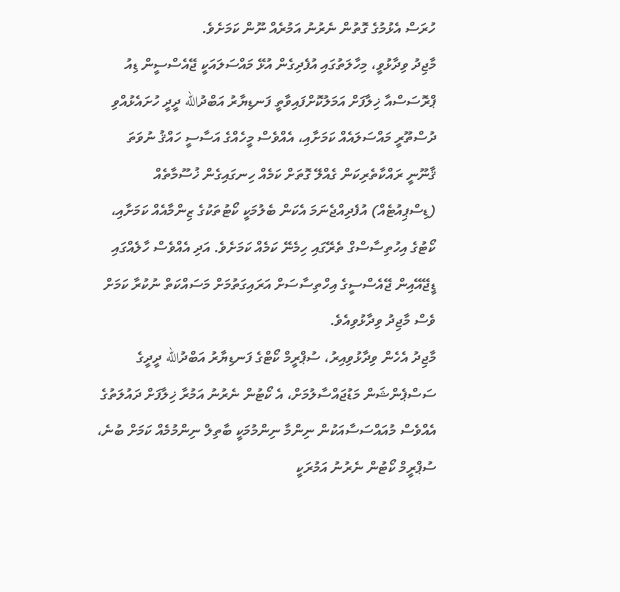ހުރަސް އެޅުމުގެ ގޮތުން ނެރުނު އަމުރެއް ނޫން ކަމަށެވެ.
މާޖިދު ވިދާޅުވީ، މިހާލަތުގައި އުފެދިގެން އުޅޭ މައްސަލައަކީ ޖޭއެސްސީން ޑިއު ޕްރޮސަސްއާ ޚިލާފަށް އަމަލުކޮށްފައިވާތީ ފަނޑިޔާރު އަބްދުالله ދީދީ ހުށައެޅުއްވި ދުސްތޫރީ މައްސަލައެއް ކަމަށާއި، އެއްވެސް މީހެއްގެ އަސާސީ ހައްޤު ނުވަތަ ޤާނޫނީ ރައްކާތެރިކަން ގެއްލޭ ގޮތަށް ކަމެއް ހިނގައިގެން ޚުސޫމާތެއް (ޑިސްޕިއުޓެއް) އުފެދިއްޖެނަމަ އެކަން ބެލުމަކީ ކޯޓުތަކުގެ ޒިންމާއެއް ކަމަށާއި، ކޯޓުގެ އިހުތިސާސްގް ތެރޭގައި ހިމެނޭ ކަމެއް ކަމަށެވެ. އަދި އެއްވެސް ހާލެއްގައި ޑީޖޭއޭއިން ޖޭއެސްސީގެ އިހްތިސާސަށް އަރައިގަތުމަށް މަސައްކަތް ނުކުރާ ކަމަށް ވެސް މާޖިދު ވިދާޅުވިއެވެ.
މާޖިދު އެހެން ވިދާޅުވިއިރު، ސުޕްރީމް ކޯޓްގެ ފަނޑިޔާރު އަބްދުالله ދީދީގެ ސަސްޕެންޝަން މަޑުޖައްސާލުމަށް، އެ ކޯޓުން ނެރުނު އަމުރާ ޚިލާފަށް ދައުލަތުގެ އެއްވެސް މުއައްސަސާއަކުން ނިންމާ ނިންމުމަކީ ބާތިލް ނިންމުމެއް ކަމަށް ބުނެ، ސުޕްރީމް ކޯޓުން ނެރުނު އަމުރަކީ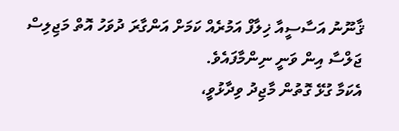ޤާނޫނު އަސާސީއާ ޚިލާފް އަމުރެއް ކަމަށް އަންގާރަ ދުވަހު އޮތް މަޖިލިސް ޖަލްސާ އިން ވަނީ ނިންމާފައެވެ.
އެކަމާ ގުޅޭ ގޮތުން މާޖިދު ވިދާޅުވީ،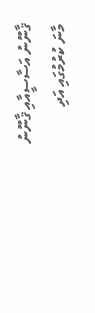ޤާނޫނު އަސާސީއާއި ޤާނޫނު މާނަ ކުރުމުގައި އަދި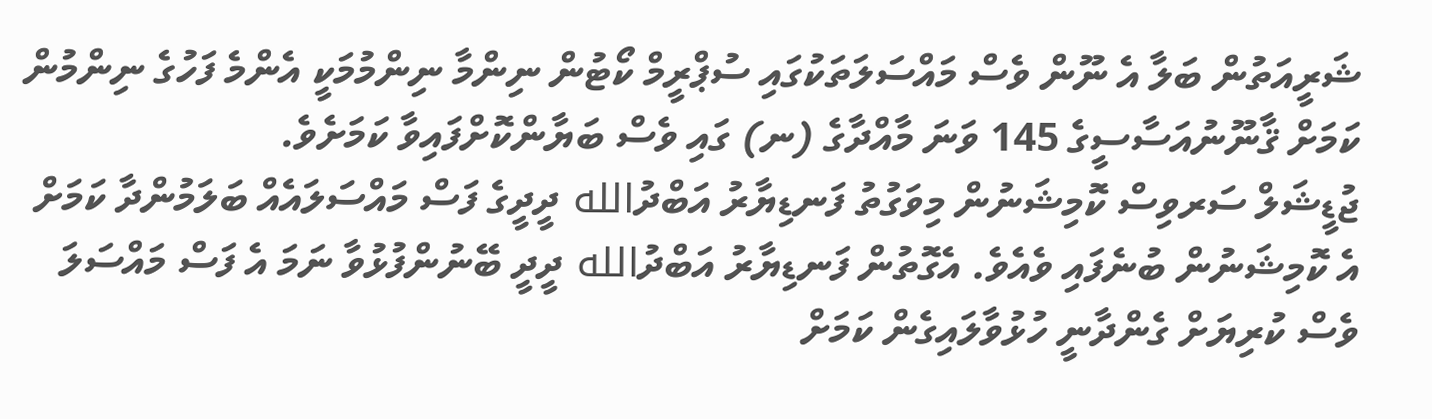ޝަރީއަތުން ބަލާ އެ ނޫން ވެސް މައްސަލަތަކުގައި ސުޕްރީމް ކޯޓުން ނިންމާ ނިންމުމަކީ އެންމެ ފަހުގެ ނިންމުން ކަމަށް ޤާނޫނުއަސާސީގެ 145 ވަނަ މާއްދާގެ (ނ) ގައި ވެސް ބަޔާންކޮށްފައިވާ ކަމަށެވެ.
ޖުޑީޝަލް ސަރވިސް ކޮމިޝަނުން މިވަގުތު ފަނޑިޔާރު އަބްދުالله ދީދީގެ ފަސް މައްސަލައެއް ބަލަމުންދާ ކަމަށް އެ ކޮމިޝަނުން ބުނެފައި ވެއެވެ. އެގޮތުން ފަނޑިޔާރު އަބްދުالله ދީދީ ބޭނުންފުޅުވާ ނަމަ އެ ފަސް މައްސަލަ ވެސް ކުރިޔަށް ގެންދާނީ ހުޅުވާލައިގެން ކަމަށް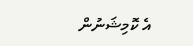އެ ކޮމިޝަނުން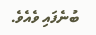ބުނެފައި ވެއެވެ.